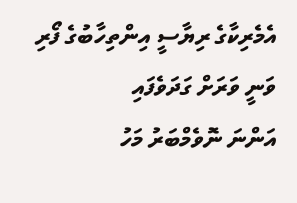އެމެރިކާގެ ރިޔާސީ އިންތިހާބުގެ ފޯރި ވަނީ ވަރަށް ގަދަވެފައި
އަންނަ ނޮވެމްބަރު މަހު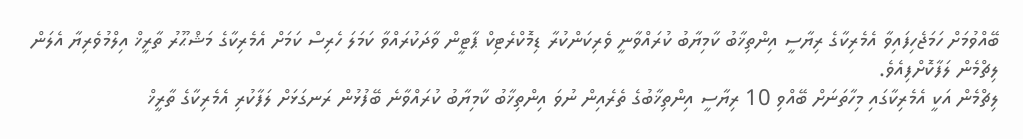ބޭއްވުމަށް ހަމަޖެހިފައިވާ އެމެރިކާގެ ރިޔާސީ އިންތިޚާބު ކާމިޔާބު ކުރައްވާނީ ވެރިކަންކުރާ ޑިމޮކްރެޓިކް ޕާޓީން ވާދަކުރައްވާ ކަމަލަ ހެރިސް ކަމަށް އެމެރިކާގެ މަޝްޙޫރު ތާރީޚް އިލްމުވެރިޔާ އެލަން ލިޗްމެން ލަފާކޮށްފިއެވެ.
ލިޗްމެން އަކީ އެމެރިކާގައި މިހާތަނަށް ބޭއްވި 10 ރިޔާސީ އިންތިޚާބުގެ ތެރެއިން ނުވަ އިންތިޚާބު ކާމިޔާބު ކުރައްވާނެ ބޭފުޅުން ރަނގަޅަށް ލަފާކުރި އެމެރިކާގެ ތާރީޚް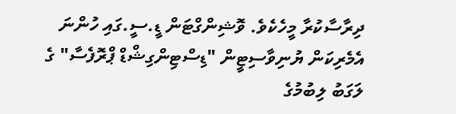ދިރާސާކުރާ މީހެކެވެ. ވޮޝިންގްޓަން ޑީ.ސީ.ގައި ހުންނަ އެމެރިކަން ޔުނިވާސިޓީން "ޑިސްޓިންގިޝްޑް ޕްރޮފެސާ" ގެ ލަގަބު ލިބުމުގެ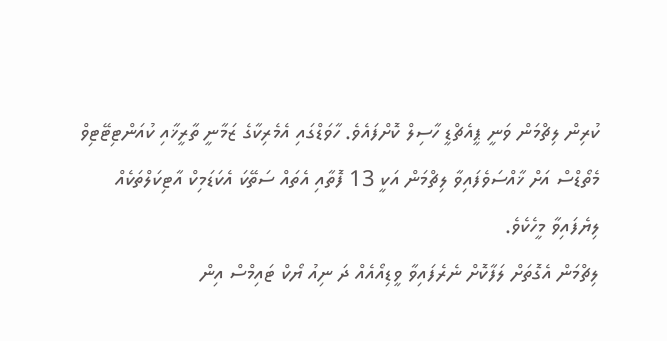ކުރިން ލިޗްމަން ވަނީ ޕީއެޗްޑީ ހާސިލް ކޮށްފައެވެ. ހާވަޑްގައި އެމެރިކާގެ ޒަމާނީ ތާރީޚާއި ކުއަންޓިޓޭޓިވް މެތޯޑްސް އަށް ޚާއްސަވެފައިވާ ލިޗްމަން އަކީ 13 ފޮތާއި އެތައް ސަތޭކަ އެކަޑަމިކް އާޓިކަލްތަކެއް ލިޔެފައިވާ މީހެކެވެ.
ލިޗްމަން އެގޮތަށް ލަފާކޮށް ނެރެފައިވާ ވީޑިއޯއެއް ދަ ނިއު ޔޯކް ޓައިމްސް އިން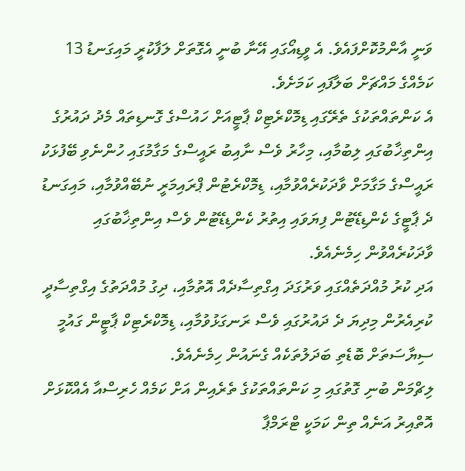ވަނީ އާންމުކޮށްފައެވެ. އެ ވީޑިއޯގައި އޭނާ ބުނީ އެގޮތަށް ލަފާކުރީ މައިގަނޑު 13 ކަމެއްގެ މައްޗަށް ބަލާފައި ކަމަށެވެ.
އެ ކަންތައްތަކުގެ ތެރޭގައި ޑިމޮކްރެޓިކް ޕާޓީއަށް ހައުސްގެ ގޮނޑިތައް މެދު ދައުރުގެ އިންތިޚާބުގައި ލިބުމާއި، މިހާރު ވެސް ނާއިބު ރައީސްގެ މަގާމުގައި ހުންނެވި ބޭފުޅަކު ރައީސްގެ މަގާމަށް ވާދަކުރެއްވުމާއި، ޑިމޮކްރެޓުން ޕްރައިމަރީ ނުބޭއްވުމާއި، މައިގަނޑު ދެ ޕާޓީގެ ކެންޑިޑޭޓުން ފިޔަވައި އިތުރު ކެންޑިޑޭޓުން ވެސް އިންތިޚާބުގައި ވާދަކުރެއްވުން ހިމެނެއެވެ.
އަދި ކުރު މުއްދަތެއްގައި ވަރުގަދަ އިގްތިސާދެއް އޮތުމާއި، ދިގު މުއްދަތުގެ އިގްތިސާދީ ކުރިއެރުން މިދިޔަ ދެ ދައުރުގައި ވެސް ރަނގަޅުވުމާއި، ޑިމޮކްރެޓިކް ޕާޓީން ގައުމީ ސިޔާސަތަށް ބޮޑެތި ބަދަލުތަކެއް ގެނައުން ހިމެނެއެވެ.
ލިޗްމަން ބުނި ގޮތުގައި މި ކަންތައްތަކުގެ ތެރެއިން އަށް ކަމެއް ހެރިސްއާ އެއްކޮޅަށް އޮތްއިރު އަނެއް ތިން ކަމަކީ ޓްރަމްޕާ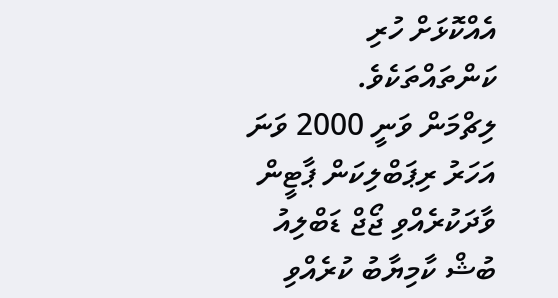އެއްކޮޅަށް ހުރި ކަންތައްތަކެވެ.
ލިޗްމަން ވަނީ 2000 ވަނަ އަހަރު ރިޕަބްލިކަން ޕާޓީން ވާދަކުރެއްވި ޖޯޖް ޑަބްލިއު ބުޝް ކާމިޔާބު ކުރެއްވި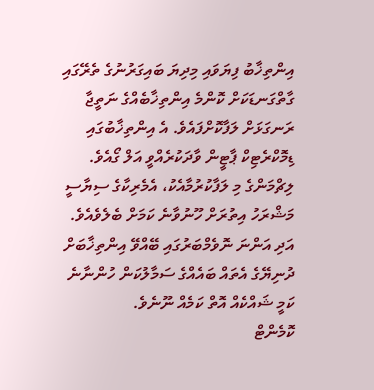އިންތިޚާބު ފިޔަވައި މިދިޔަ ބައިގަރުނުގެ ތެރޭގައި ގާތްގަނޑަކަށް ކޮންމެ އިންތިޚާބެއްގެ ނަތީޖާ ރަނގަޅަށް ލަފާކޮށްފައެވެ. އެ އިންތިޚާބުގައި ޑިމޮކްރެޓިކް ޕާޓީން ވާދަކުރެއްވީ އަލް ގޯއެވެ.
ލިޗްމަންގެ މި ލަފާކުރުމާއެކު، އެމެރިކާގެ ސިޔާސީ މަޝްރަހު އިތުރަށް ހޫނުވާނެ ކަމަށް ބެލެވެއެވެ. އަދި އަންނަ ނޮވެމްބަރުގައި ބޭއްވޭ އިންތިޚާބަށް ދުނިޔޭގެ އެތައް ބައެއްގެ ސަމާލުކަން ހުންނާނެ ކަމީ ޝައްކެއް އޮތް ކަމެއް ނޫނެވެ.
ކޮމެންޓް